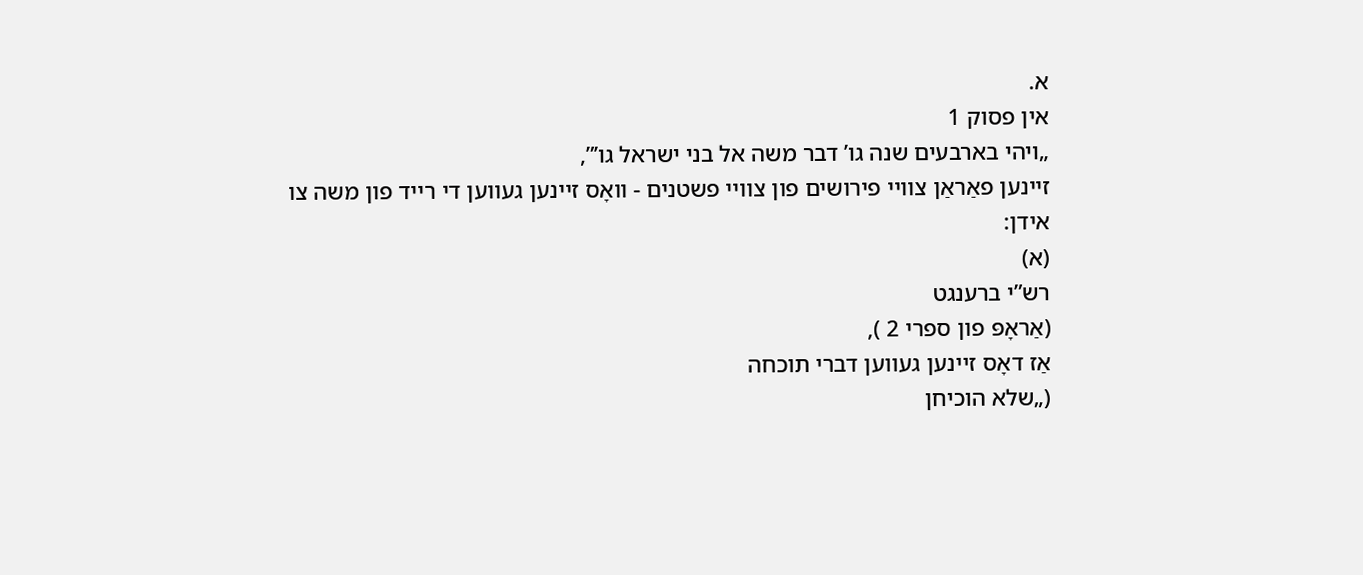א.
אין פסוק 1
„ויהי בארבעים שנה גו’ דבר משה אל בני ישראל גו’”,
זיינען פאַראַן צוויי פירושים פון צוויי פשטנים - וואָס זיינען געווען די רייד פון משה צו אידן:
(א)
רש”י ברענגט
(אַראָפּ פון ספרי 2 ),
אַז דאָס זיינען געווען דברי תוכחה
(„שלא הוכיחן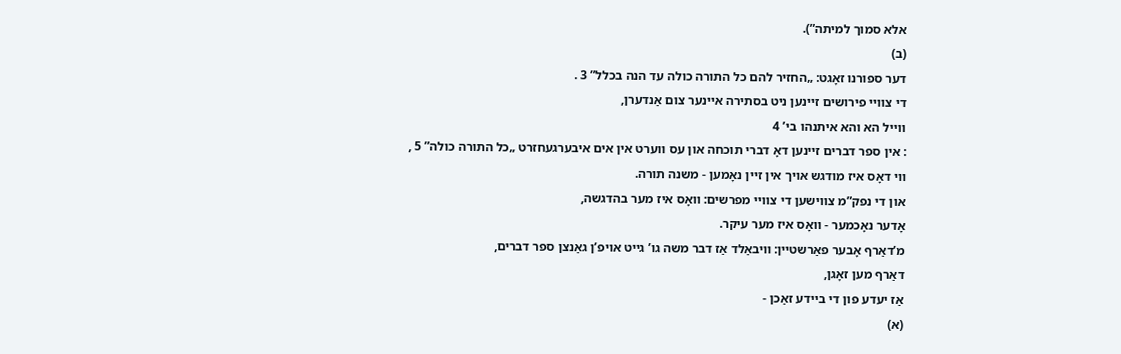אלא סמוך למיתה”).
(ב)
דער ספורנו זאָגט: „החזיר להם כל התורה כולה עד הנה בכלל” 3 .
די צוויי פירושים זיינען ניט בסתירה איינער צום אַנדערן,
ווייל הא והא איתנהו בי’ 4
: אין ספר דברים זיינען דאָ דברי תוכחה און עס ווערט אין אים איבערגעחזרט „כל התורה כולה” 5 ,
ווי דאָס איז מודגש אויך אין זיין נאָמען - משנה תורה.
און די נפק”מ צווישען די צוויי מפרשים: וואָס איז מער בהדגשה,
אָדער נאָכמער - וואָס איז מער עיקר.
מ’דאַרף אָבער פאַרשטיין: וויבאַלד אַז דבר משה גו’ גייט אויפ’ן גאַנצן ספר דברים,
דאַרף מען זאָגן,
אַז יעדע פון די ביידע זאַכן -
(א)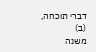דברי תוכחה,
(ב)
משנה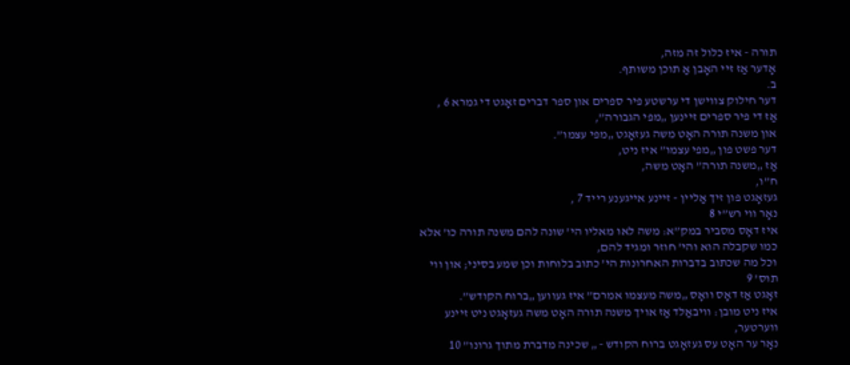תורה - איז כלול זה מזה,
אָדער אַז זיי האָבן אַ תוכן משותף.
ב.
דער חילוק צווישן די ערשטע פיר ספרים און ספר דברים זאָגט די גמרא 6 ,
אַז די פיר ספרים זיינען „מפי הגבורה”,
און משנה תורה האָט משה געזאָגט „מפי עצמו”.
דער פשט פון „מפי עצמו” איז ניט,
אַז „משנה תורה” האָט משה,
ח”ו,
געזאָגט פון זיך אַליין - זיינע אייגענע רייד 7 ,
נאָר ווי רש”י 8
איז דאָס מסביר במק”א: משה לאו מאליו הי’ שונה להם משנה תורה כו’ אלא כמו שקבלה הוא והי’ חוזר ומגיד להם,
וכל מה שכתוב בדברות האחרונות הי’ כתוב בלוחות וכן שמע בסיני; און ווי תוס’ 9
זאָגט אַז דאָס וואָס „משה מעצמו אמרם” איז געווען „ברוח הקודש”.
איז ניט מובן: וויבאַלד אַז אויך משנה תורה האָט משה געזאָגט ניט זיינע ווערטער,
נאָר ער האָט עס געזאָגט ברוח הקודש - „ שכינה מדברת מתוך גרונו” 10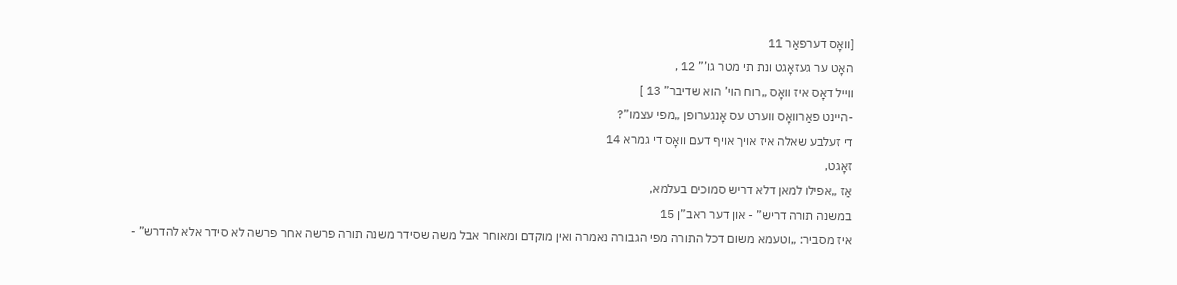[וואָס דערפאַר 11
האָט ער געזאָגט ונת תי מטר גו’” 12 ,
ווייל דאָס איז וואָס „רוח הוי’ הוא שדיבר” 13 ]
-היינט פאַרוואָס ווערט עס אָנגערופן „מפי עצמו”?
די זעלבע שאלה איז אויך אויף דעם וואָס די גמרא 14
זאָגט,
אַז „אפילו למאן דלא דריש סמוכים בעלמא,
במשנה תורה דריש” - און דער ראב”ן 15
איז מסביר: „וטעמא משום דכל התורה מפי הגבורה נאמרה ואין מוקדם ומאוחר אבל משה שסידר משנה תורה פרשה אחר פרשה לא סידר אלא להדרש” -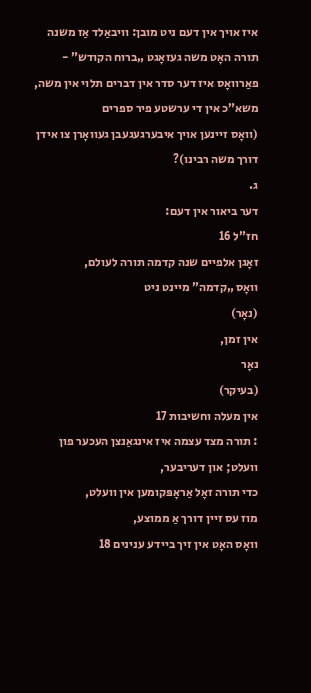איז אויך אין דעם ניט מובן: וויבאַלד אַז משנה תורה האָט משה געזאָגט „ברוח הקודש” - פאַרוואָס איז דער סדר אין דברים תלוי אין משה,
משא”כ אין די ערשטע פיר ספרים
(וואָס זיינען אויך איבערגעגעבן געוואָרן צו אידן דורך משה רבינו)?
ג.
דער ביאור אין דעם:
חז”ל 16
זאָגן אלפיים שנה קדמה תורה לעולם,
וואָס „קדמה” מיינט ניט
(נאָר)
אין זמן,
נאָר
(בעיקר)
אין מעלה וחשיבות 17
: תורה מצד עצמה איז אינגאַנצן העכער פון וועלט; און דעריבער,
כדי תורה זאָל אַראָפּקומען אין וועלט,
מוז עס זיין דורך אַ ממוצע,
וואָס האָט אין זיך ביידע ענינים 18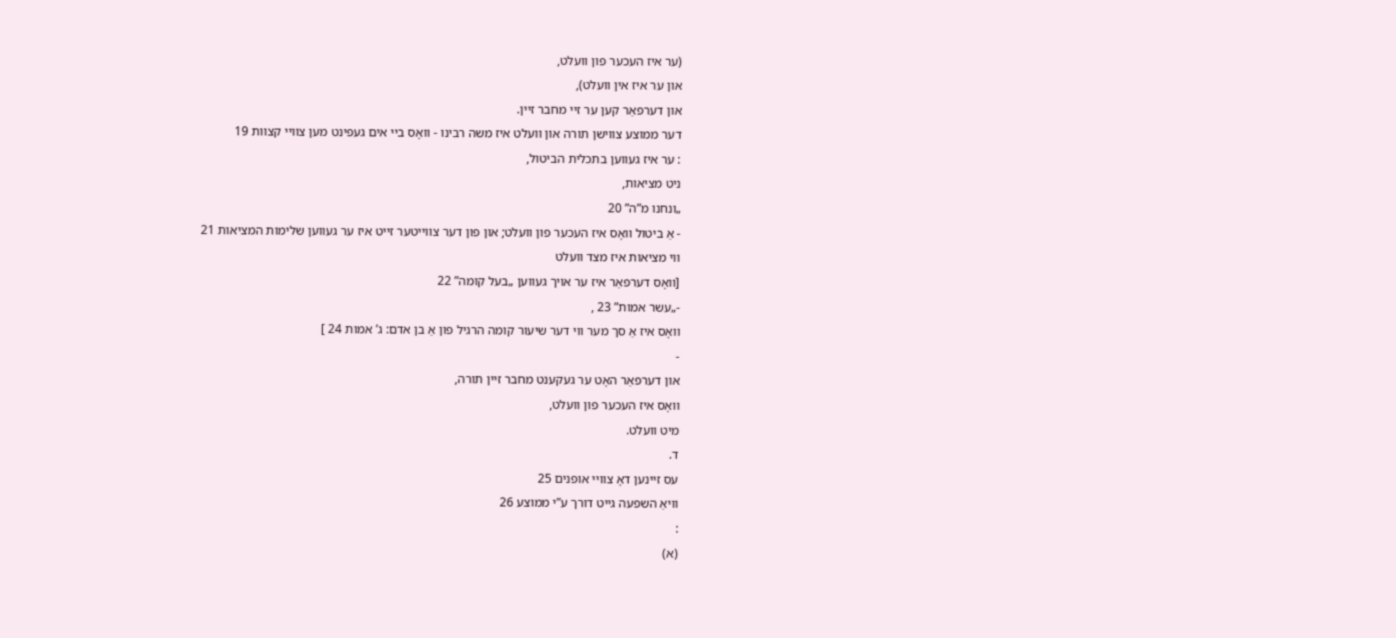(ער איז העכער פון וועלט,
און ער איז אין וועלט),
און דערפאַר קען ער זיי מחבר זיין.
דער ממוצע צווישן תורה און וועלט איז משה רבינו - וואָס ביי אים געפינט מען צוויי קצוות 19
: ער איז געווען בתכלית הביטול,
ניט מציאות,
„ונחנו מ”ה” 20
- אַ ביטול וואָס איז העכער פון וועלט; און פון דער צווייטער זייט איז ער געווען שלימות המציאות 21
ווי מציאות איז מצד וועלט
[וואָס דערפאַר איז ער אויך געווען „בעל קומה” 22
-„עשר אמות” 23 ,
וואָס איז אַ סך מער ווי דער שיעור קומה הרגיל פון אַ בן אדם: ג’ אמות 24 ]
-
און דערפאַר האָט ער געקענט מחבר זיין תורה,
וואָס איז העכער פון וועלט,
מיט וועלט.
ד.
עס זיינען דאָ צוויי אופנים 25
וויאַ השפעה גייט דורך ע”י ממוצע 26
:
(א)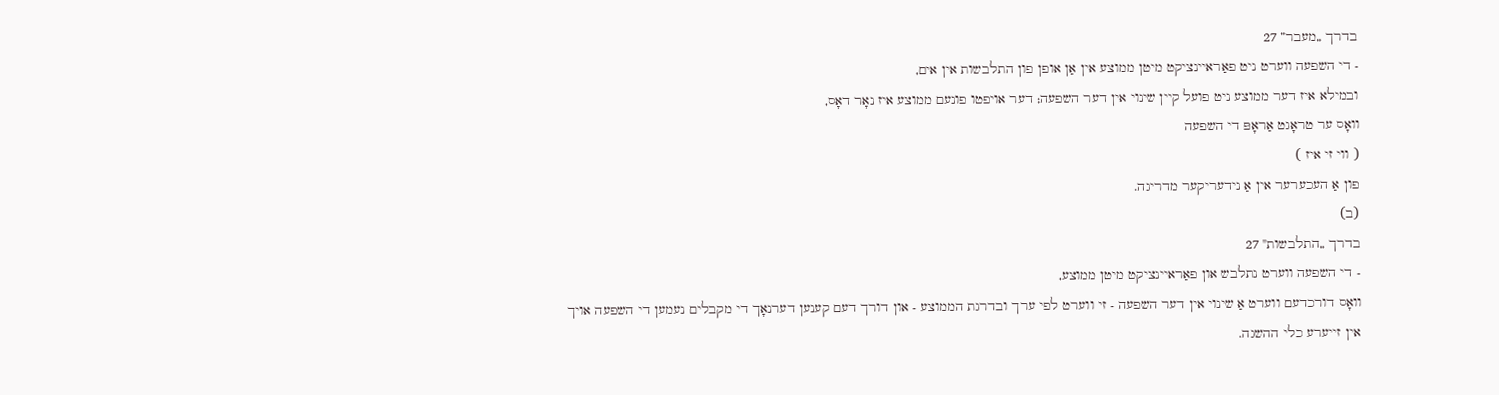בדרך „מעבר” 27
- די השפעה ווערט ניט פאַראיינציקט מיטן ממוצע אין אַן אופן פון התלבשות אין אים,
ובמילא איז דער ממוצע ניט פועל קיין שינוי אין דער השפעה; דער אויפטו פונעם ממוצע איז נאָר דאָס,
וואָס ער טראָגט אַראָפּ די השפעה
( ווי זי איז )
פון אַ העכערער אין אַ נידעריקער מדריגה.
(ב)
בדרך „התלבשות" 27
- די השפעה ווערט נתלבש און פאַראיינציקט מיטן ממוצע,
וואָס דורכדעם ווערט אַ שינוי אין דער השפעה - זי ווערט לפי ערך ובדרגת הממוצע - און דורך דעם קענען דערנאָך די מקבלים נעמען די השפעה אויך אין זייערע כלי ההשגה.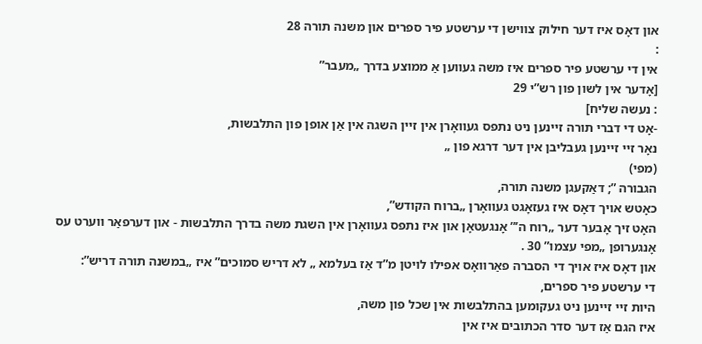און דאָס איז דער חילוק צווישן די ערשטע פיר ספרים און משנה תורה 28
:
אין די ערשטע פיר ספרים איז משה געווען אַ ממוצע בדרך „מעבר”
[אָדער אין לשון פון רש”י 29
: נעשה שליח]
-אָט די דברי תורה זיינען ניט נתפס געוואָרן אין זיין השגה אין אַן אופן פון התלבשות,
נאָר זיי זיינען געבליבן אין דער דרגא פון „
(מפי)
הגבורה ”; דאַקעגן משנה תורה,
כאָטש אויך דאָס איז געזאָגט געוואָרן „ברוח הקודש”,
האָט זיך אָבער דער „רוח ה’” אָנגעטאָן און איז נתפס געוואָרן אין השגת משה בדרך התלבשות - און דערפאַר ווערט עס אָנגערופן „מפי עצמו” 30 .
און דאָס איז אויך די הסברה פאַרוואָס אפילו לויטן מ”ד אַז בעלמא „ לא דריש סמוכים” איז „במשנה תורה דריש”:
די ערשטע פיר ספרים,
היות זיי זיינען ניט געקומען בהתלבשות אין שכל פון משה,
איז הגם אַז דער סדר הכתובים איז אין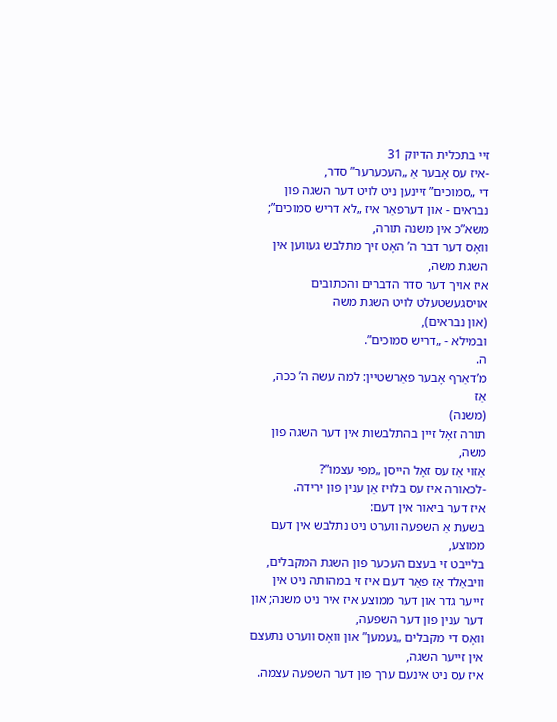זיי בתכלית הדיוק 31
-איז עס אָבער אַ „העכערער” סדר,
די „סמוכים” זיינען ניט לויט דער השגה פון נבראים - און דערפאַר איז „לא דריש סמוכים”;
משא”כ אין משנה תורה,
וואָס דער דבר ה’ האָט זיך מתלבש געווען אין השגת משה,
איז אויך דער סדר הדברים והכתובים אויסגעשטעלט לויט השגת משה
(און נבראים),
ובמילא - „דריש סמוכים”.
ה.
מ’דאַרף אָבער פאַרשטיין: למה עשה ה’ ככה,
אַז
(משנה)
תורה זאָל זיין בהתלבשות אין דער השגה פון משה,
אַזוי אַז עס זאָל הייסן „מפי עצמו”?
-לכאורה איז עס בלויז אַן ענין פון ירידה.
איז דער ביאור אין דעם:
בשעת אַ השפעה ווערט ניט נתלבש אין דעם ממוצע,
בלייבט זי בעצם העכער פון השגת המקבלים,
וויבאַלד אַז פאַר דעם איז זי במהותה ניט אין זייער גדר און דער ממוצע איז איר ניט משנה; און דער ענין פון דער השפעה,
וואָס די מקבלים „נעמען” און וואָס ווערט נתעצם אין זייער השגה,
איז עס ניט אינעם ערך פון דער השפעה עצמה.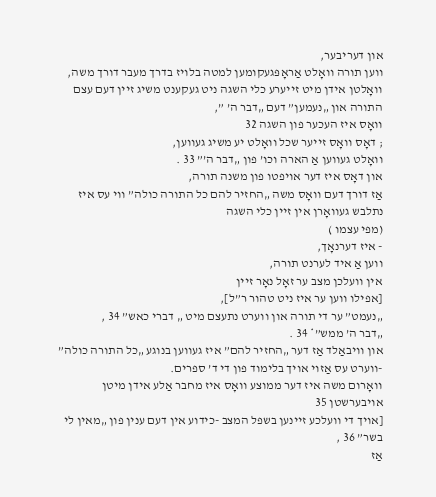און דעריבער,
ווען תורה וואָלט אַראָפּגעקומען למטה בלויז בדרך מעבר דורך משה,
וואָלטן אידן מיט זייערע כלי השגה ניט געקענט משיג זיין דעם עצם התורה און „נעמען” דעם „דבר ה’ ”,
וואָס איז העכער פון השגה 32
; דאָס וואָס זייער שכל וואָלט יע משיג געווען,
וואָלט געווען אַ הארה וכו’ פון „דבר ה’” 33 .
און דאָס איז דער אויפטו פון משנה תורה,
אַז דורך דעם וואָס משה „החזיר להם כל התורה כולה” ווי עס איז נתלבש געוואָרן אין זיין כלי השגה
(מפי עצמו )
- איז דערנאָך,
ווען אַ איד לערנט תורה,
אין וועלכן מצב ער זאָל נאָר זיין
[אפילו ווען ער איז ניט טהור ר”ל],
„נעמט” ער די תורה און ווערט נתעצם מיט „ דברי כאש” 34 ,
„דבר ה’ ממש”* 34 .
און וויבאַלד אַז דער „החזיר להם” איז געווען בנוגע „כל התורה כולה” -ווערט עס אַזוי אויך בלימוד פון די ד’ ספרים.
וואָרום משה איז דער ממוצע וואָס איז מחבר אַלע אידן מיטן אויבערשטן 35
[אויך די וועלכע זיינען בשפל המצב -כידוע אין דעם ענין פון „מאין לי בשר” 36 ,
אַז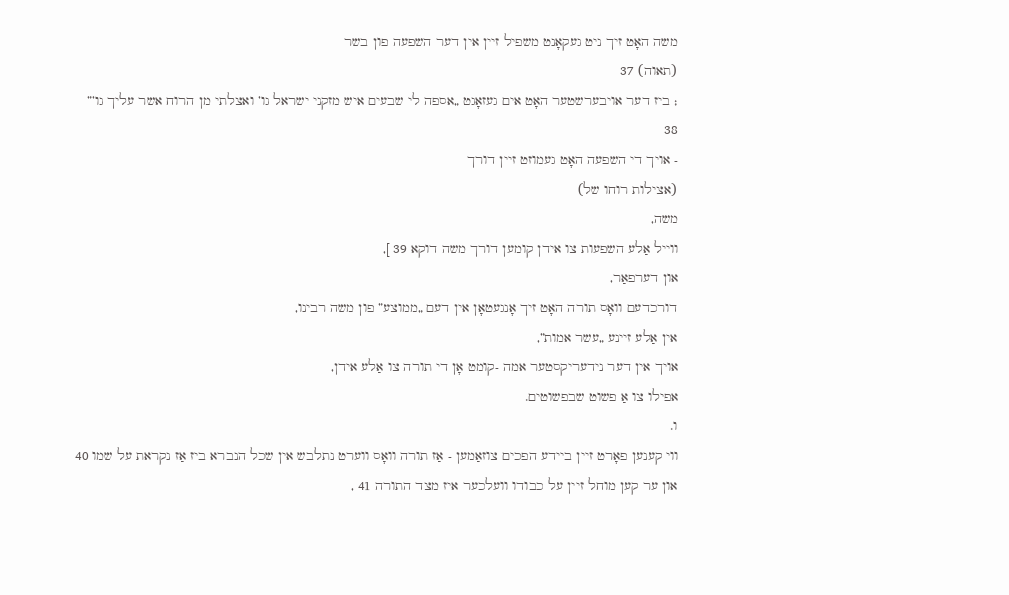משה האָט זיך ניט געקאָנט משפיל זיין אין דער השפעה פון בשר
(תאוה) 37
; ביז דער אויבערשטער האָט אים געזאָגט „אספה לי שבעים איש מזקני ישראל גו’ ואצלתי מן הרוח אשר עליך גו’” 38
- אויך די השפעה האָט געמוזט זיין דורך
(אצילות רוחו של)
משה,
ווייל אַלע השפעות צו אידן קומען דורך משה דוקא 39 ],
און דערפאַר,
דורכדעם וואָס תורה האָט זיך אָנגעטאָן אין דעם „ממוצע” פון משה רבינו,
אין אַלע זיינע „עשר אמות”,
אויך אין דער נידעריקסטער אמה -קומט אָן די תורה צו אַלע אידן,
אפילו צו אַ פשוט שבפשוטים.
ו.
ווי קענען פאָרט זיין ביידע הפכים צוזאַמען - אַז תורה וואָס ווערט נתלבש אין שכל הנברא ביז אַז נקראת על שמו 40
און ער קען מוחל זיין על כבודו וועלכער איז מצד התורה 41 ,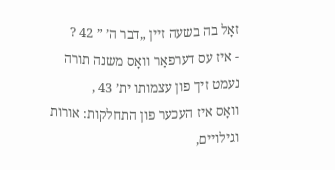זאָל בה בשעה זיין „דבר ה’ ” 42 ?
- איז עס דערפאַר וואָס משנה תורה נעמט זיך פון עצמותו ית’ 43 ,
וואָס איז העכער פון התחלקות: אורות וגילויים,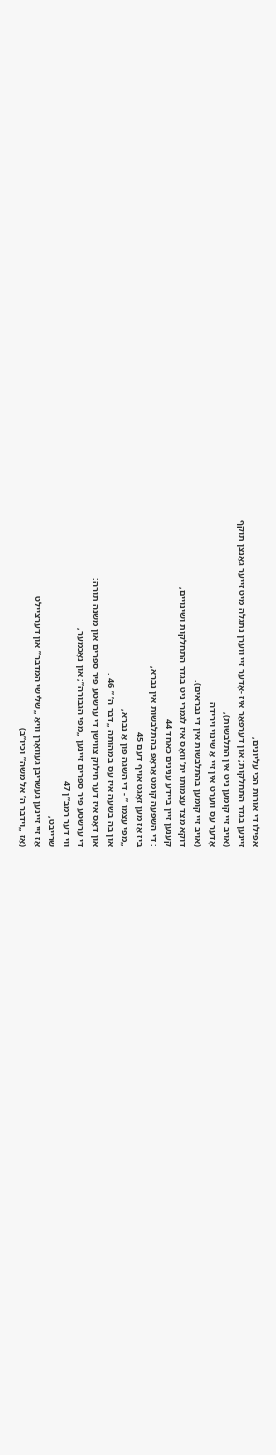אפילו די אורות הכי עליונים,
זיינען בגדר התחלקות; און דערפאַר איז -אָדער זיי ווערן נתגלה מיט זייער גאַנצן תוקף
(אויב זיי קומען ניט אין התלבשות),
אָדער עס ווערט אין זיי אַ שינוי וירידה
(אויב זיי קומען בהתלבשות אין די נבראים).
דוקא מצד עצמותו ית’ וואָס איז לגמרי ניט בגדר התחלקות ושינויים,
קענען זיין ביידע ענינים כאחד 44
: די השפעה קומט אַראָפּ בהתלבשות אין נברא,
ביז אַז מען זאָגט אויף דעם 45
„מפי עצמו ” - די השגה פון אַ נברא,
און בה בשעה איז עס במהותה „דבר ה’ ” 46 .
און דאָס איז דער חילוק צווישן די ערשטע פיר ספרים און משנה תורה:
די ערשטע פיר ספרים זיינען „מפי הגבורה”; און נאָכמער,
ווי דער רמב”ן 47
שרייבט,
אַז זיי זיינען געשריבן געוואָרן וויאַ „שלישי המדבר” און דערציילט
(אַז „וידבר ה’ אל משה” וכיו”ב)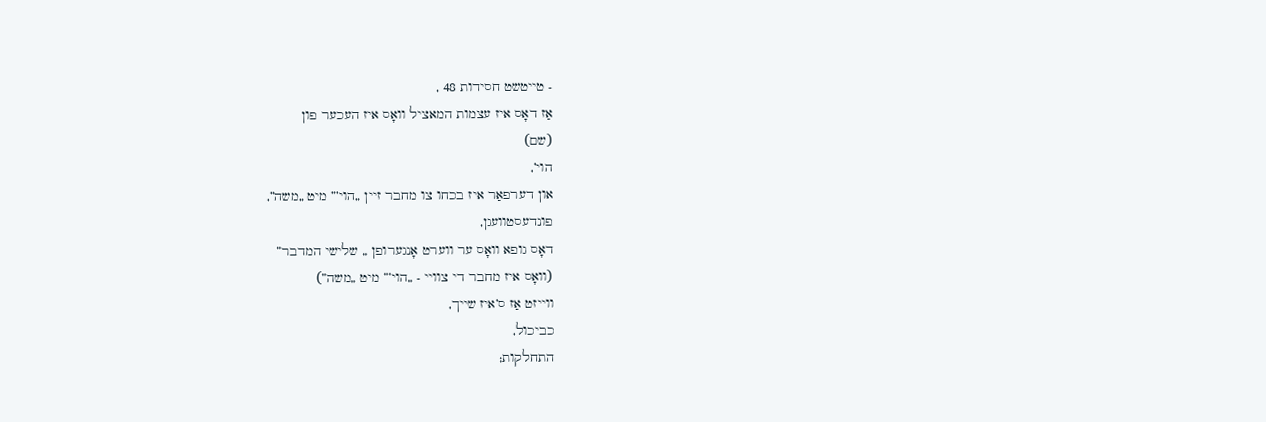- טייטשט חסידות 48 ,
אַז דאָס איז עצמות המאציל וואָס איז העכער פון
(שם)
הוי’,
און דערפאַר איז בכחו צו מחבר זיין „הוי’” מיט „משה”,
פונדעסטוועגן,
דאָס גופא וואָס ער ווערט אָנגערופן „ שלישי המדבר”
(וואָס איז מחבר די צוויי - „הוי’” מיט „משה”)
ווייזט אַז ס’איז שייך,
כביכול,
התחלקות;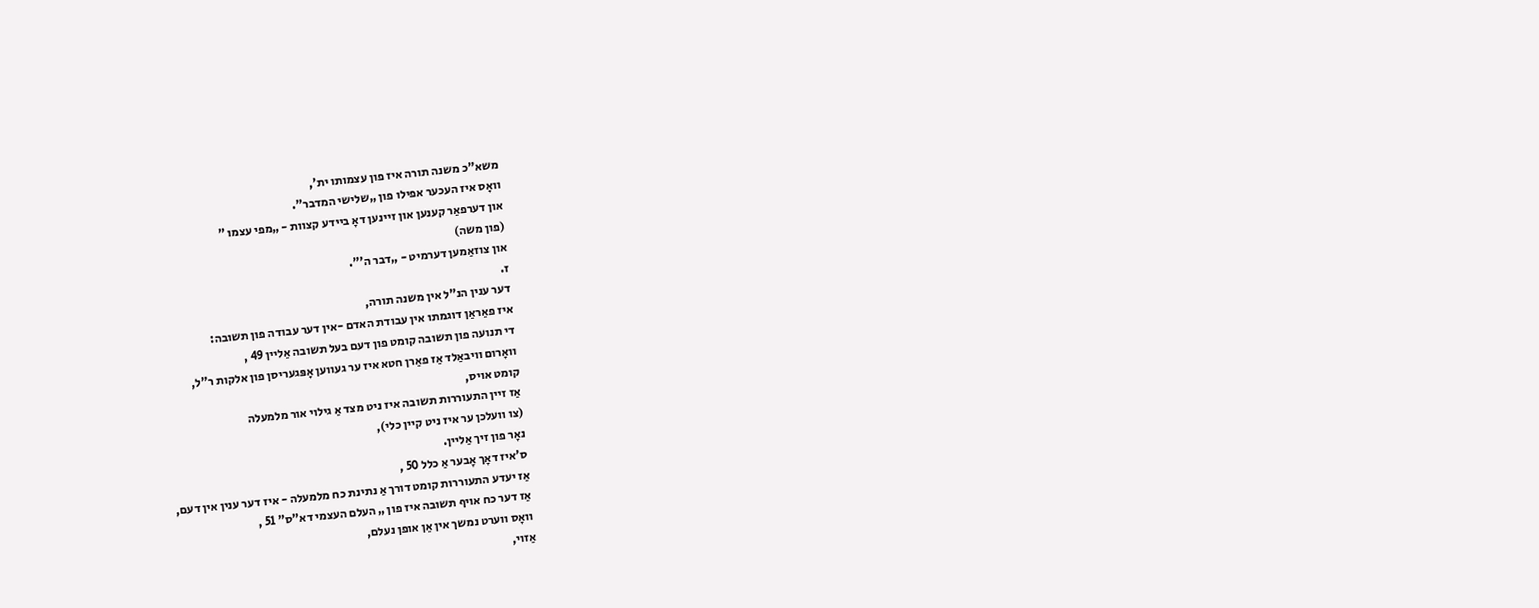משא”כ משנה תורה איז פון עצמותו ית’,
וואָס איז העכער אפילו פון „שלישי המדבר”.
און דערפאַר קענען און זיינען דאָ ביידע קצוות - „מפי עצמו ”
(פון משה)
און צוזאַמען דערמיט - „דבר ה’”.
ז.
דער ענין הנ”ל אין משנה תורה,
איז פאַראַן דוגמתו אין עבודת האדם -אין דער עבודה פון תשובה:
די תנועה פון תשובה קומט פון דעם בעל תשובה אַליין 49 ,
וואָרום וויבאַלד אַז פאַרן חטא איז ער געווען אָפּגעריסן פון אלקות ר”ל,
קומט אויס,
אַז זיין התעוררות תשובה איז ניט מצד אַ גילוי אור מלמעלה
(צו וועלכן ער איז ניט קיין כלי),
נאָר פון זיך אַליין.
ס’איז דאָך אָבער אַ כלל 50 ,
אַז יעדע התעוררות קומט דורך אַ נתינת כח מלמעלה - איז דער ענין אין דעם,
אַז דער כח אויף תשובה איז פון „ העלם העצמי דא”ס” 51 ,
וואָס ווערט נמשך אין אַן אופן נעלם,
אַזוי,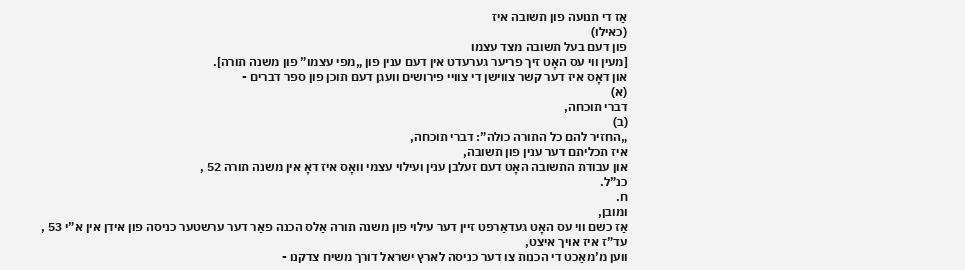אַז די תנועה פון תשובה איז
(כאילו)
פון דעם בעל תשובה מצד עצמו
[מעין ווי עס האָט זיך פריער גערעדט אין דעם ענין פון „מפי עצמו” פון משנה תורה].
און דאָס איז דער קשר צווישן די צוויי פירושים וועגן דעם תוכן פון ספר דברים -
(א)
דברי תוכחה,
(ב)
„החזיר להם כל התורה כולה”: דברי תוכחה,
איז תכליתם דער ענין פון תשובה,
און עבודת התשובה האָט דעם זעלבן ענין ועילוי עצמי וואָס איז דאָ אין משנה תורה 52 ,
כנ”ל.
ח.
ומובן,
אַז כשם ווי עס האָט געדאַרפט זיין דער עילוי פון משנה תורה אַלס הכנה פאַר דער ערשטער כניסה פון אידן אין א”י 53 ,
עד”ז איז אויך איצט,
ווען מ’מאַכט די הכנות צו דער כניסה לארץ ישראל דורך משיח צדקנו -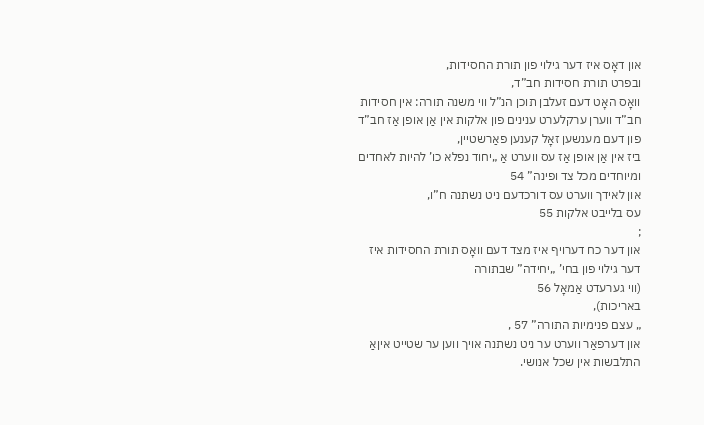און דאָס איז דער גילוי פון תורת החסידות,
ובפרט תורת חסידות חב”ד,
וואָס האָט דעם זעלבן תוכן הנ”ל ווי משנה תורה: אין חסידות חב”ד ווערן ערקלערט ענינים פון אלקות אין אַן אופן אַז חב”ד פון דעם מענשען זאָל קענען פאַרשטיין,
ביז אין אַן אופן אַז עס ווערט אַ „יחוד נפלא כו’ להיות לאחדים ומיוחדים מכל צד ופינה” 54
און לאידך ווערט עס דורכדעם ניט נשתנה ח”ו,
עס בלייבט אלקות 55
;
און דער כח דערויף איז מצד דעם וואָס תורת החסידות איז דער גילוי פון בחי’ „יחידה” שבתורה
(ווי גערעדט אַמאָל 56
באריכות),
„ עצם פנימיות התורה” 57 ,
און דערפאַר ווערט ער ניט נשתנה אויך ווען ער שטייט איןאַ התלבשות אין שכל אנושי.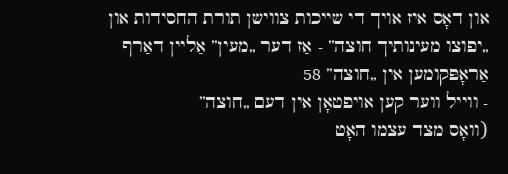און דאָס איז אויך די שייכות צווישן תורת החסידות און „יפוצו מעינותיך חוצה” - אַז דער „מעין” אַליין דאַרף אַראָפּקומען אין „חוצה” 58
- ווייל ווער קען אויפטאָן אין דעם „חוצה”
(וואָס מצד עצמו האָט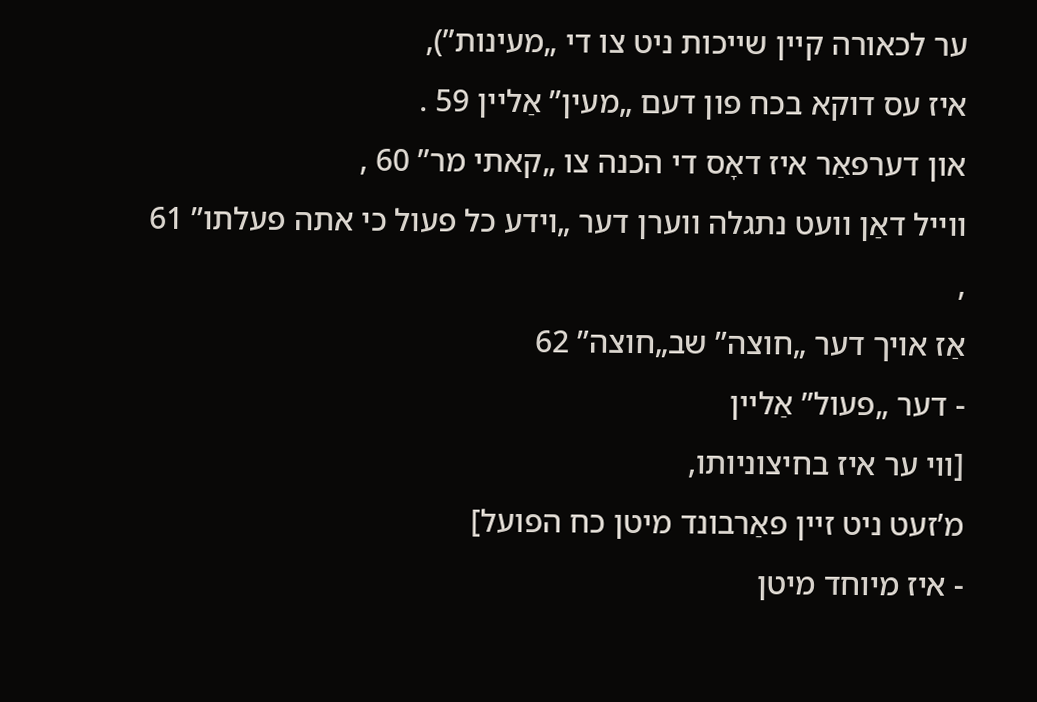ער לכאורה קיין שייכות ניט צו די „מעינות”),
איז עס דוקא בכח פון דעם „מעין” אַליין 59 .
און דערפאַר איז דאָס די הכנה צו „קאתי מר” 60 ,
ווייל דאַן וועט נתגלה ווערן דער „וידע כל פעול כי אתה פעלתו” 61 ,
אַז אויך דער „חוצה” שב„חוצה” 62
- דער „פעול” אַליין
[ווי ער איז בחיצוניותו,
מ’זעט ניט זיין פאַרבונד מיטן כח הפועל]
- איז מיוחד מיטן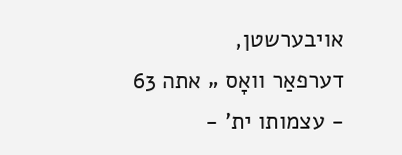אויבערשטן,
דערפאַר וואָס „ אתה 63
- עצמותו ית’ -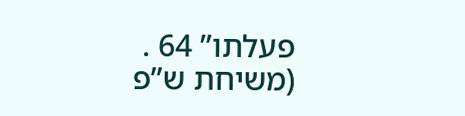פעלתו” 64 .
(משיחת ש”פ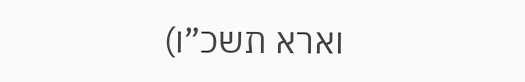וארא תשכ”ו)